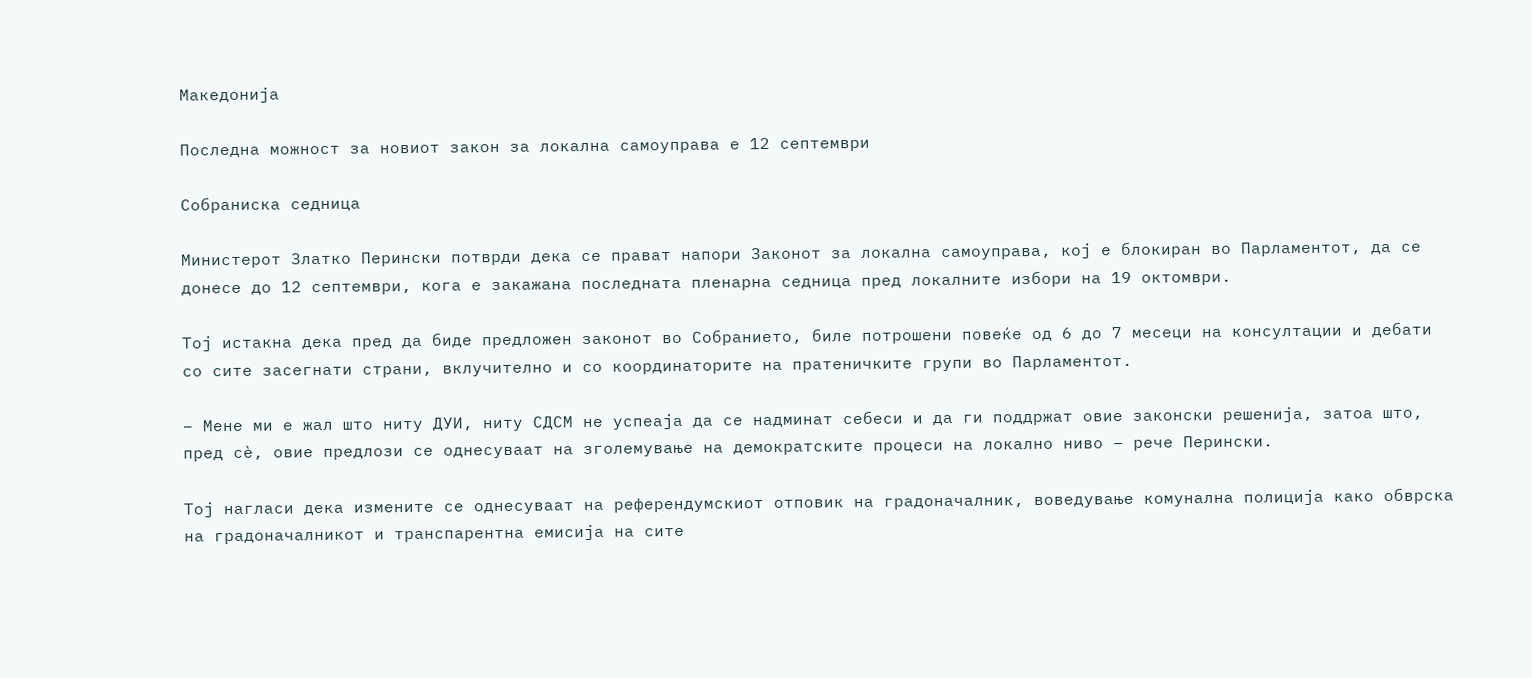Македонија

Последна можност за новиот закон за локална самоуправа e 12 септември

Собраниска седница

Министерот Златко Перински потврди дека се прават напори Законот за локална самоуправа, кој е блокиран во Парламентот, да се донесе до 12 септември, кога е закажана последната пленарна седница пред локалните избори на 19 октомври.

Тој истакна дека пред да биде предложен законот во Собранието, биле потрошени повеќе од 6 до 7 месеци на консултации и дебати со сите засегнати страни, вклучително и со координаторите на пратеничките групи во Парламентот.

– Мене ми е жал што ниту ДУИ, ниту СДСМ не успеаја да се надминат себеси и да ги поддржат овие законски решенија, затоа што, пред сè, овие предлози се однесуваат на зголемување на демократските процеси на локално ниво – рече Перински.

Тој нагласи дека измените се однесуваат на референдумскиот отповик на градоначалник, воведување комунална полиција како обврска на градоначалникот и транспарентна емисија на сите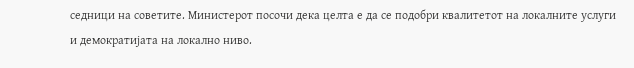седници на советите. Министерот посочи дека целта е да се подобри квалитетот на локалните услуги и демократијата на локално ниво.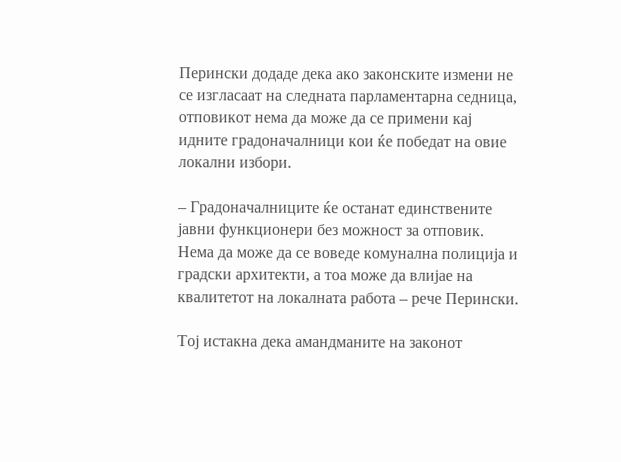Перински додаде дека ако законските измени не се изгласаат на следната парламентарна седница, отповикот нема да може да се примени кај идните градоначалници кои ќе победат на овие локални избори.

– Градоначалниците ќе останат единствените јавни функционери без можност за отповик. Нема да може да се воведе комунална полиција и градски архитекти, а тоа може да влијае на квалитетот на локалната работа – рече Перински.

Тој истакна дека амандманите на законот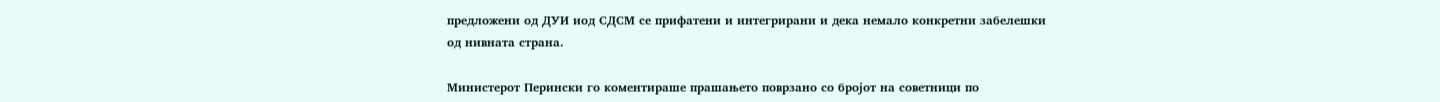предложени од ДУИ иод СДСМ се прифатени и интегрирани и дека немало конкретни забелешки од нивната страна.

Министерот Перински го коментираше прашањето поврзано со бројот на советници по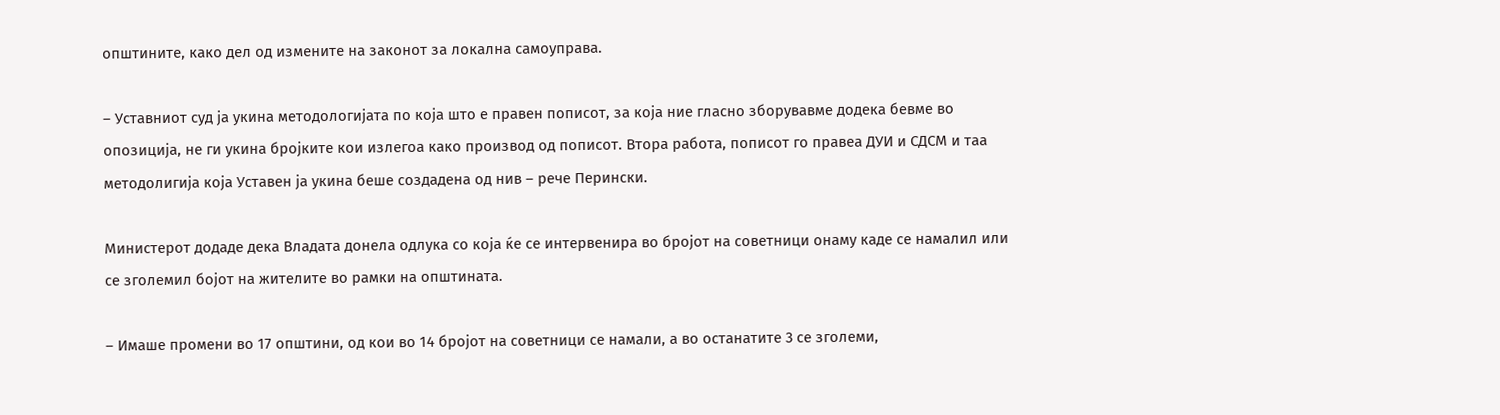општините, како дел од измените на законот за локална самоуправа.

– Уставниот суд ја укина методологијата по која што е правен пописот, за која ние гласно зборувавме додека бевме во опозиција, не ги укина бројките кои излегоа како производ од пописот. Втора работа, пописот го правеа ДУИ и СДСМ и таа методолигија која Уставен ја укина беше создадена од нив – рече Перински.

Министерот додаде дека Владата донела одлука со која ќе се интервенира во бројот на советници онаму каде се намалил или се зголемил бојот на жителите во рамки на општината.

– Имаше промени во 17 општини, од кои во 14 бројот на советници се намали, а во останатите 3 се зголеми,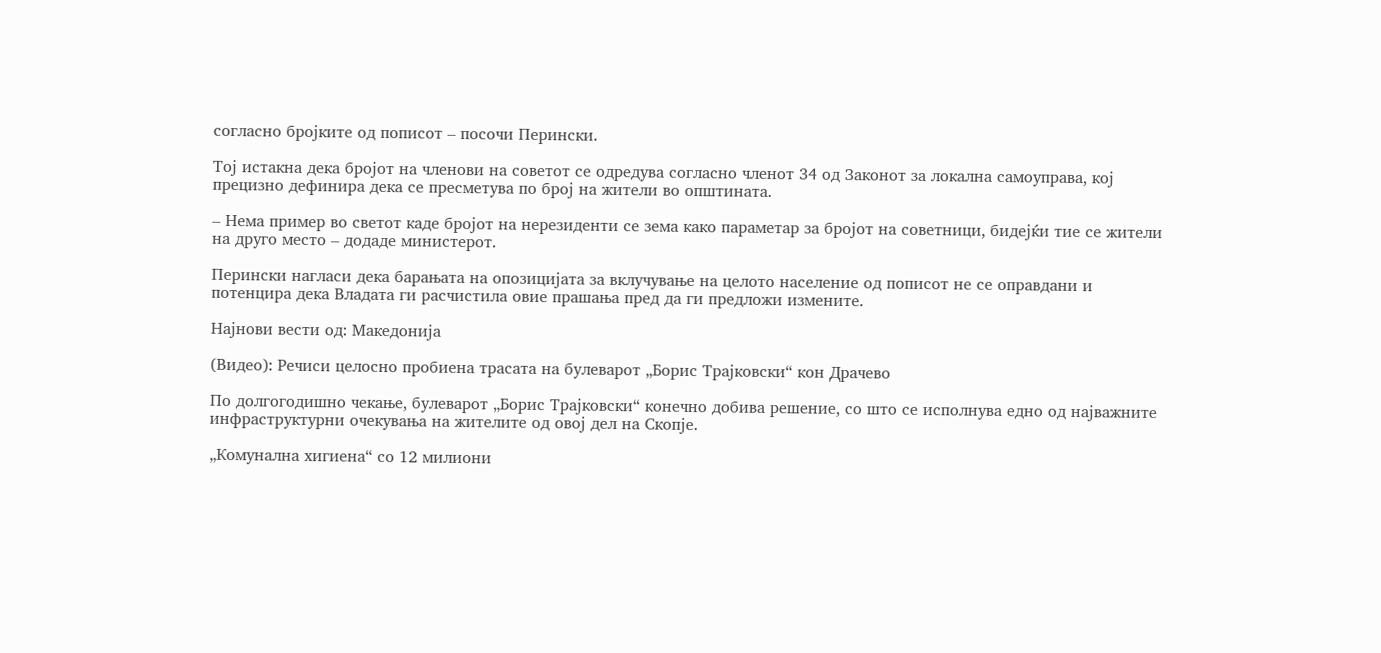согласно бројките од пописот – посочи Перински.

Тој истакна дека бројот на членови на советот се одредува согласно членот 34 од Законот за локална самоуправа, кој прецизно дефинира дека се пресметува по број на жители во општината.

– Нема пример во светот каде бројот на нерезиденти се зема како параметар за бројот на советници, бидејќи тие се жители на друго место – додаде министерот.

Перински нагласи дека барањата на опозицијата за вклучување на целото население од пописот не се оправдани и потенцира дека Владата ги расчистила овие прашања пред да ги предложи измените.

Најнови вести од: Македонија

(Видео): Речиси целосно пробиена трасата на булеварот „Борис Трајковски“ кон Драчево

По долгогодишно чекање, булеварот „Борис Трајковски“ конечно добива решение, со што се исполнува едно од најважните инфраструктурни очекувања на жителите од овој дел на Скопје.

„Комунална хигиена“ со 12 милиони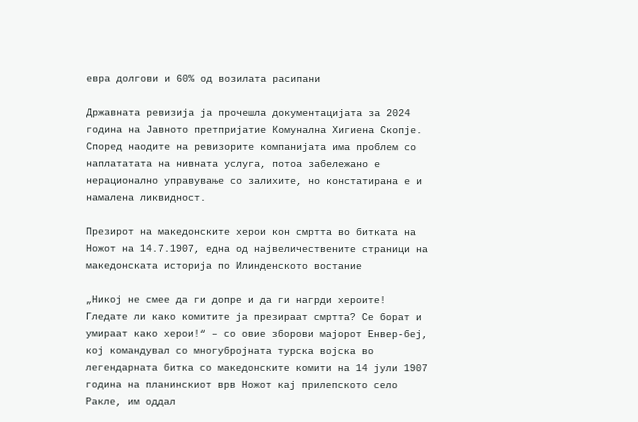евра долгови и 60% од возилата расипани

Државната ревизија ја прочешла документацијата за 2024 година на Јавното претпријатие Комунална Хигиена Скопје. Според наодите на ревизорите компанијата има проблем со наплататата на нивната услуга, потоа забележано е нерационално управување со залихите, но констатирана е и намалена ликвидност.

Презирот на македонските херои кон смртта во битката на Ножот на 14.7.1907, една од највеличествените страници на македонската историја по Илинденското востание

„Никој не смее да ги допре и да ги нагрди хероите! Гледате ли како комитите ја презираат смртта? Се борат и умираат како херои!“ – со овие зборови мајорот Енвер-беј, кој командувал со многубројната турска војска во легендарната битка со македонските комити на 14 јули 1907 година на планинскиот врв Ножот кај прилепското село Ракле, им оддал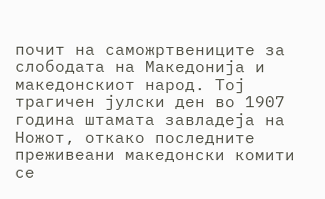почит на саможртвениците за слободата на Македонија и македонскиот народ. Тој трагичен јулски ден во 1907 година штамата завладеја на Ножот, откако последните преживеани македонски комити се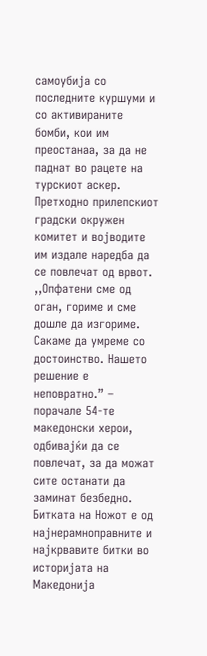самоубија со последните куршуми и со активираните бомби, кои им преостанаа, за да не паднат во рацете на турскиот аскер. Претходно прилепскиот градски окружен комитет и војводите им издале наредба да се повлечат од врвот. ,,Опфатени сме од оган, гориме и сме дошле да изгориме. Сакаме да умреме со достоинство. Нашето решение е неповратно.” – порачале 54-те македонски херои, одбивајќи да се повлечат, за да можат сите останати да заминат безбедно. Битката на Ножот е од најнерамноправните и најкрвавите битки во историјата на Македонија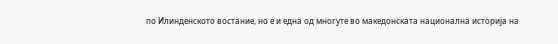по Илинденското востание, но е и една од многуте во македонската национална историја на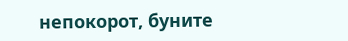непокорот, буните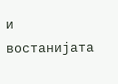и востанијата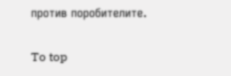против поробителите.

To top